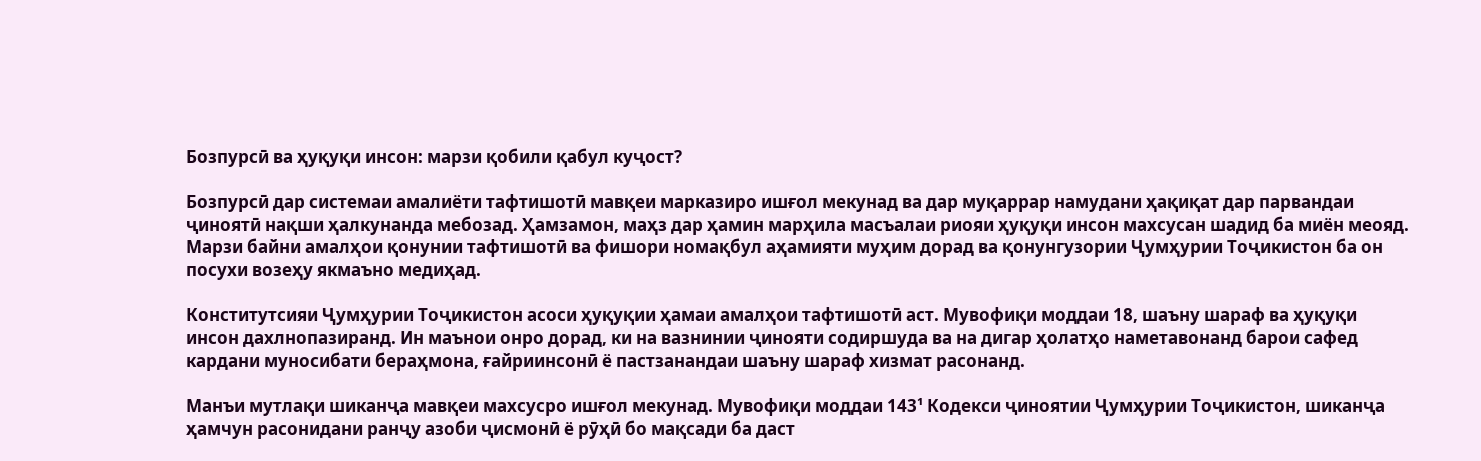Бозпурсӣ ва ҳуқуқи инсон: марзи қобили қабул куҷост?

Бозпурсӣ дар системаи амалиёти тафтишотӣ мавқеи марказиро ишғол мекунад ва дар муқаррар намудани ҳақиқат дар парвандаи ҷиноятӣ нақши ҳалкунанда мебозад. Ҳамзамон, маҳз дар ҳамин марҳила масъалаи риояи ҳуқуқи инсон махсусан шадид ба миён меояд. Марзи байни амалҳои қонунии тафтишотӣ ва фишори номақбул аҳамияти муҳим дорад ва қонунгузории Ҷумҳурии Тоҷикистон ба он посухи возеҳу якмаъно медиҳад.

Конститутсияи Ҷумҳурии Тоҷикистон асоси ҳуқуқии ҳамаи амалҳои тафтишотӣ аст. Мувофиқи моддаи 18, шаъну шараф ва ҳуқуқи инсон дахлнопазиранд. Ин маънои онро дорад, ки на вазнинии ҷинояти содиршуда ва на дигар ҳолатҳо наметавонанд барои сафед кардани муносибати бераҳмона, ғайриинсонӣ ё пастзанандаи шаъну шараф хизмат расонанд.

Манъи мутлақи шиканҷа мавқеи махсусро ишғол мекунад. Мувофиқи моддаи 143¹ Кодекси ҷиноятии Ҷумҳурии Тоҷикистон, шиканҷа ҳамчун расонидани ранҷу азоби ҷисмонӣ ё рӯҳӣ бо мақсади ба даст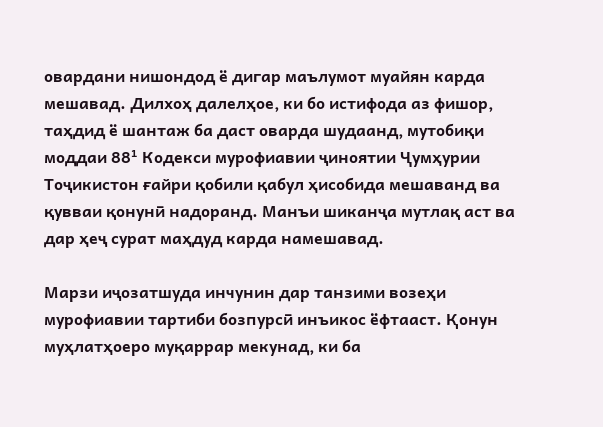овардани нишондод ё дигар маълумот муайян карда мешавад. Дилхоҳ далелҳое, ки бо истифода аз фишор, таҳдид ё шантаж ба даст оварда шудаанд, мутобиқи моддаи 88¹ Кодекси мурофиавии ҷиноятии Ҷумҳурии Тоҷикистон ғайри қобили қабул ҳисобида мешаванд ва қувваи қонунӣ надоранд. Манъи шиканҷа мутлақ аст ва дар ҳеҷ сурат маҳдуд карда намешавад.

Марзи иҷозатшуда инчунин дар танзими возеҳи мурофиавии тартиби бозпурсӣ инъикос ёфтааст. Қонун муҳлатҳоеро муқаррар мекунад, ки ба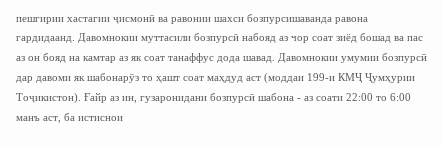пешгирии хастагии ҷисмонӣ ва равонии шахси бозпурсишаванда равона гардидаанд. Давомнокии муттасили бозпурсӣ набояд аз чор соат зиёд бошад ва пас аз он бояд на камтар аз як соат танаффус дода шавад. Давомнокии умумии бозпурсӣ дар давоми як шабонарӯз то ҳашт соат маҳдуд аст (моддаи 199-и КМҶ Ҷумҳурии Тоҷикистон). Ғайр аз ин, гузаронидани бозпурсӣ шабона - аз соати 22:00 то 6:00 манъ аст, ба истиснои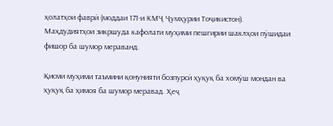ҳолатҳои фаврӣ (моддаи 171-и КМҶ Ҷумҳурии Тоҷикистон). Маҳдудиятҳои зикршуда кафолати муҳими пешгирии шаклҳои пӯшидаи фишор ба шумор мераванд.

Қисми муҳими таъмини қонунияти бозпурсӣ ҳуқуқ ба хомӯш мондан ва ҳуқуқ ба ҳимоя ба шумор меравад. Ҳеҷ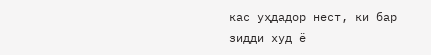кас уҳдадор нест, ки бар зидди худ ё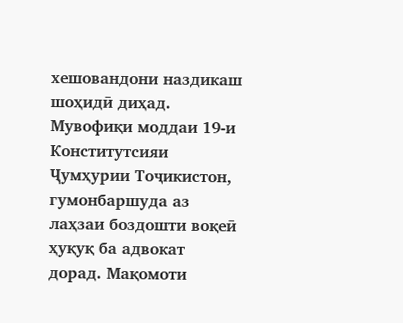хешовандони наздикаш шоҳидӣ диҳад. Мувофиқи моддаи 19-и Конститутсияи Ҷумҳурии Тоҷикистон, гумонбаршуда аз лаҳзаи боздошти воқеӣ ҳуқуқ ба адвокат дорад. Мақомоти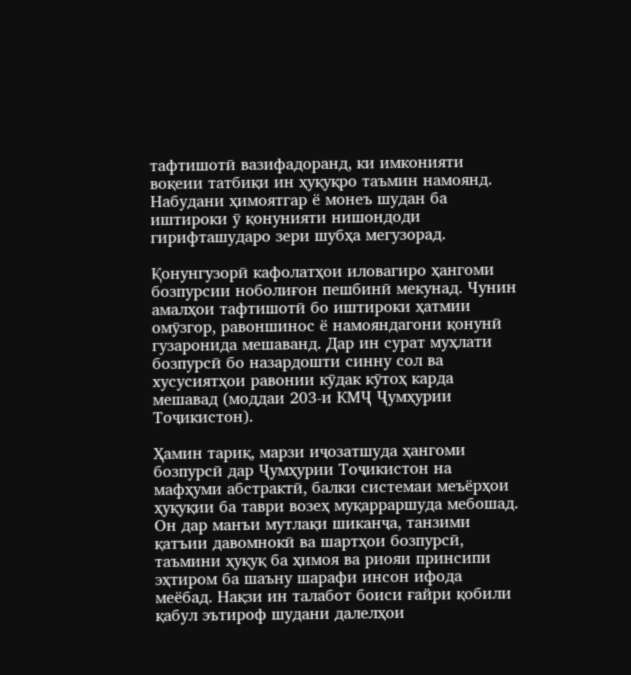тафтишотӣ вазифадоранд, ки имконияти воқеии татбиқи ин ҳуқуқро таъмин намоянд. Набудани ҳимоятгар ё монеъ шудан ба иштироки ӯ қонунияти нишондоди гирифташударо зери шубҳа мегузорад.

Қонунгузорӣ кафолатҳои иловагиро ҳангоми бозпурсии ноболиғон пешбинӣ мекунад. Чунин амалҳои тафтишотӣ бо иштироки ҳатмии омӯзгор, равоншинос ё намояндагони қонунӣ гузаронида мешаванд. Дар ин сурат муҳлати бозпурсӣ бо назардошти синну сол ва хусусиятҳои равонии кӯдак кӯтоҳ карда мешавад (моддаи 203-и КМҶ Ҷумҳурии Тоҷикистон).

Ҳамин тариқ, марзи иҷозатшуда ҳангоми бозпурсӣ дар Ҷумҳурии Тоҷикистон на мафҳуми абстрактӣ, балки системаи меъёрҳои ҳуқуқии ба таври возеҳ муқарраршуда мебошад. Он дар манъи мутлақи шиканҷа, танзими қатъии давомнокӣ ва шартҳои бозпурсӣ, таъмини ҳуқуқ ба ҳимоя ва риояи принсипи эҳтиром ба шаъну шарафи инсон ифода меёбад. Нақзи ин талабот боиси ғайри қобили қабул эътироф шудани далелҳои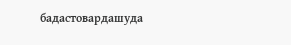бадастовардашуда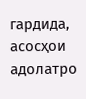гардида, асосҳои адолатро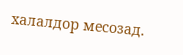халалдор месозад.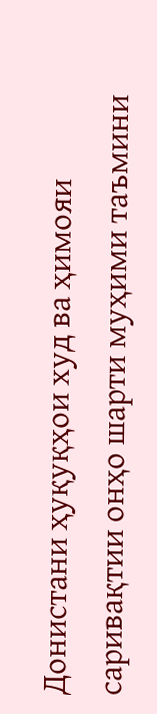Донистани ҳуқуқҳои худ ва ҳимояи саривақтии онҳо шарти муҳими таъмини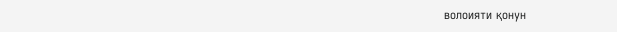волоияти қонун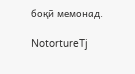боқӣ мемонад.

NotortureTj